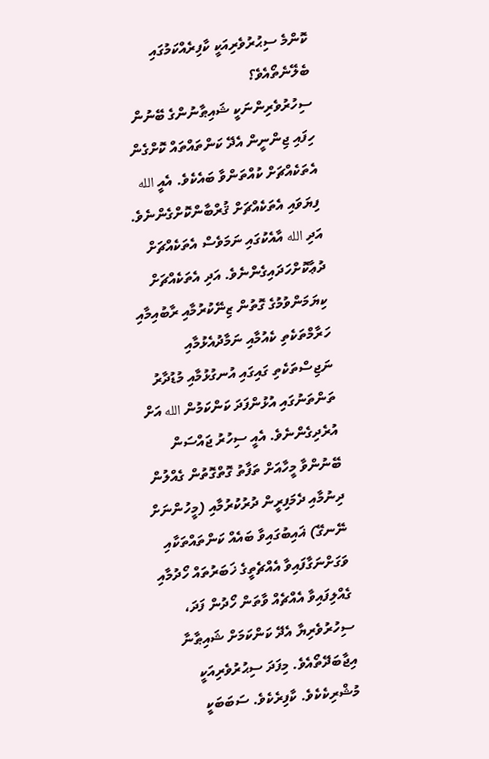ކޮންމެ ސިޙުރުވެރިއަކީ ކާފިރެއްކަމުގައި ބެލޭނެތޯއެވެ؟
ސިހުރުވެރިންނަކީ ޝައިޠާނުންގެ ބޭނުން ހިފައި ޖިންނީން އެދޭ ކަންތައްތައް ކޮށްގެން އެތަކެއްޗަށް ކުއްތަންވާ ބައެކެވެ. އެއީ الله ފިޔަވައި އެތަކެއްޗަށް ޤުރްބާންކޮށްގެންނެވެ. އަދި الله އާއެކުގައި ނަމަވެސް އެތަކެއްޗަށް ދުޢާކޮށްހަދައިގެންނެވެ. އަދި އެތަކެއްޗަށް ކިޔަމަންވުމުގެ ގޮތުން ޒިނޭކުރުމާއި ރާބުއިމާއި ހަރާމްތަކެތި ކެއުމާއި ނަމާދުއެޅުމާއި ނަޖިސްތަކެތި ގައިގައި އުނގުޅުމާއި މުޑުދާރު ތަންތަނުގައި އުޅުންފަދަ ކަންކަމުން الله އަށް އުރެދިގެންނެވެ. އެއީ ސިހުރު ޖައްސަން ބޭނުންވާ މީހާއަށް ތަފާތު ގޮތްގޮތުން ގެއްލުން ދިނުމާއި ދެމަފިރީން ދުރުކުރުމާއި (މީހުންނަށް ނޭނގޭ) ޣައިބުގައިވާ ބައެއް ކަންތައްތަކާއި ވަގަށްނަގާފައިވާ އެއްޗެތީގެ ޚަބަރުތައް ހޯދުމާއި ގެއްލިފައިވާ އެއްޗެއް ވާތަން ހޯދުން ފަދަ، ސިހުރުވެރިޔާ އެދޭ ކަންކަމަށް ޝައިޠާނާ އިޖާބަދޭތޯއެވެ. މިފަދަ ސިޙުރުވެރިއަކީ މުޝްރިކެކެވެ. ކާފިރެކެވެ. ސަބަބަކީ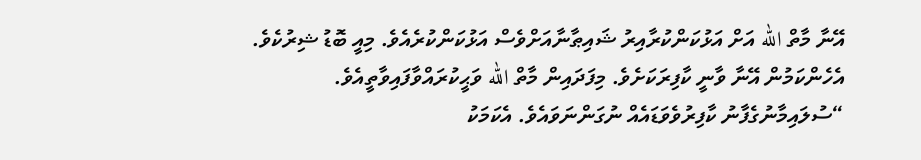އޭނާ މާތް الله އަށް އަޅުކަންކުރާއިރު ޝައިޠާނާއަށްވެސް އަޅުކަންކުރެއެވެ. މިއީ ބޮޑު ޝިރުކެވެ. އެހެންކަމުން އޭނާ ވާނީ ކާފިރަކަށެވެ. މިފަދައިން މާތް الله ވަޙީކުރައްވާފައިވާތީއެވެ.
“ސުލައިމާނުގެފާނު ކާފިރުވެވަޑައެއް ނުގަންނަވައެވެ. އެކަމަކު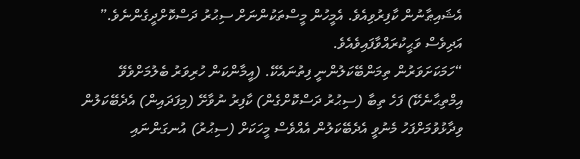އެޝައިޠާނުން ކާފިރުވިއެވެ. އެމީހުން މީސްތަކުންނަށް ސިޙުރު ދަސްކޮށްދީގެންނެވެ.”
އަދިވެސް ވަޙީކުރައްވާފައިވެއެވެ.
“ހަމަކަށަވަރުން ތިމަންބޭކަލުންނީ ފިތުނައެކޭ. (އީމާންކަން ހުރިވަރު ބެލުމަށްވެވޭ އިމްތިޙާނެކޭ) ފަހެ ތިބާ (ސިޙުރު ދަސްކޮށްގެން) ކާފިރު ނުވާށޭ (މިފަދައިން) އެދެބޭކަލުން ވިދާޅުވުމަށްފަހު މެނުވީ އެދެބޭކަލުން އެއްވެސް މީހަކަށް (ސިޙުރު) އުނގަންނައި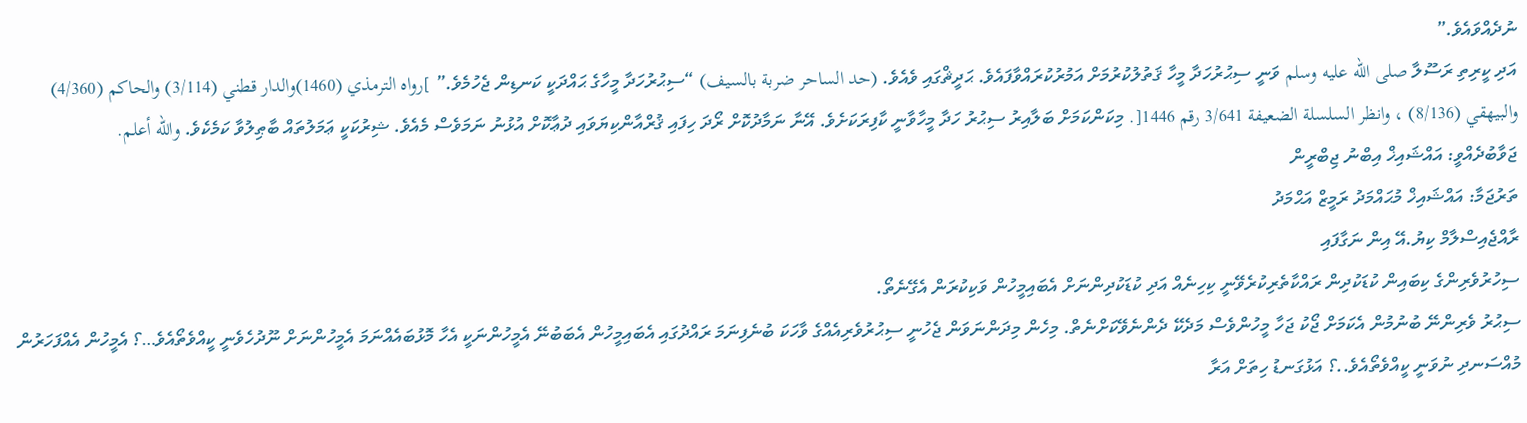ނުދެއްވައެވެ.”
އަދި ކީރިތި ރަސޫލާ صلى الله عليه وسلم ވަނީ ސިޙުރުހަދާ މީހާ ޤަތުލުކުރުމަށް އަމުރުކުރައްވާފައެވެ. ޙަދީޘްގައި ވެއެވެ. (حد الساحر ضربة بالسيف) “ސިޙުރުހަދާ މީހާގެ ޙައްދަކީ ކަނޑިން ޖެހުމެވެ.” ]رواه الترمذي (1460)والدار قطني (3/114) والحاكم (4/360) والبيهقي (8/136) ، وانظر السلسلة الضعيفة 3/641 رقم 1446[. މިކަންކަމަށް ބަލާއިރު ސިޙުރު ހަދާ މީހާވާނީ ކާފިރަކަށެވެ. އޭނާ ނަމާދުކޮށް ރޯދަ ހިފައި ޤުރްއާންކިޔަވައި ދުޢާކޮށް އުޅުނު ނަމަވެސް މެއެވެ. ޝިރުކަކީ ޢަމަލުތައް ބާޠިލުވާ ކަމެކެވެ. والله أعلم.
ޖަވާބުދެއްވީ: އައްޝައިޚް އިބްނު ޖިބްރީން
ތަރުޖަމާ: އައްޝައިޚް މުޙައްމަދު ރަމީޒް އަޙްމަދު
ރާއްޖެއިސްލާމް ކިޔު.އޭ އިން ނަގާފައި
ސިހުރުވެރިންގެ ކިބައިން ކުޑަކުދިން ރައްކާތެރިކުރެވޭނީ ކިހިނެއް އަދި ކުޑަކުދިންނަށް އެބައިމީހުން ވަކިކުރަން އެގޭނެތޯ.
ސިޙުރު ވެރިންނޭ ބުނުމުން އެކަމަށް ޖޯކު ޖަހާ މީހުންވެސް މަދެކޭ ދެންނެވޭކަށްނެތް. މިހެން މިދަންނަވަން ޖެހުނީ ސިޙުރުވެރިއެއްގެ ވާހަކަ ބުނެފިނަމަ ރައްދުގައި އެބައިމީހުން އެބަބުނޭ އެމީހުންނަކީ އެހާ މޮޅުބައެއްނަމަ އެމީހުންނަށް ނޫދުހެވެނީ ކީއްވެތޯއެވެ…؟ އެމީހުން އެއްފަހަރުން މުއްސަނދި ނުވަނީ ކީއްވެތޯއެވެ..؟ އަޅުގަނޑު ހިތަށް އަރާ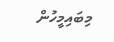މިބައިމީހުން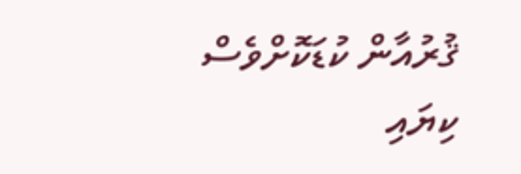ޤުރުއާން ކުޑަކޮށްވެސް ކިޔައި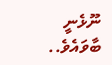ނޫޅެނީ ބާވައެވެ..